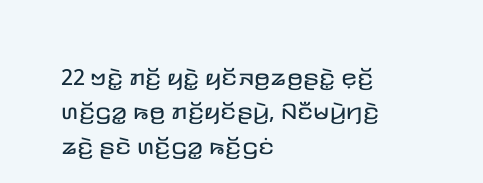22 ꤠꤢꤧ꤭ ꤊꤢꤩ꤬ ꤟꤢꤧ꤭ ꤟꤢꤩꤏꤥ꤬ꤘꤥ꤬ꤔꤢꤧ꤭ ꤕ꤫ꤢꤩ꤬ ꤛꤢꤩ꤬ꤞꤤ꤭ ꤒꤥ꤬ ꤊꤢꤩ꤬ꤟꤢꤩꤔꤣꤧ꤬, ꤡꤢꤪꤗꤣꤧ꤬ꤚꤢꤧ꤬ ꤘꤢꤧ꤬ ꤔꤢꤧ ꤛꤢꤩ꤬ꤞꤤ꤭ ꤒꤢꤩ꤬ꤞꤢꤦ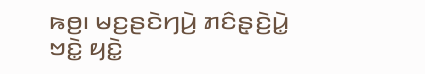ꤒꤥ꤬꤯ ꤗꤢ꤬ꤔꤢꤧꤚꤣꤧ꤬ ꤊꤢꤨꤔ꤫ꤢꤧ꤬ꤣꤧ꤭ ꤠꤢꤧ꤭ ꤟꤢꤧ꤭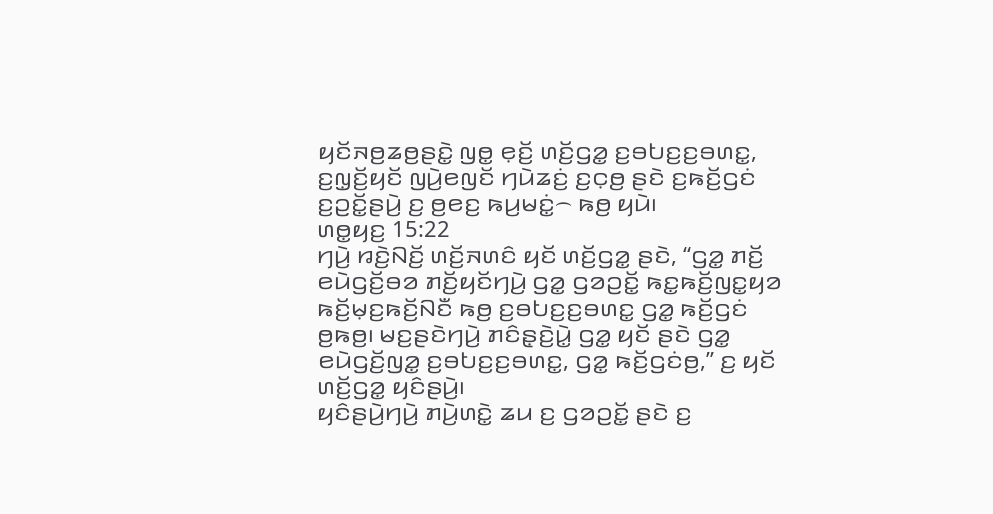ꤟꤢꤩꤏꤥ꤬ꤘꤥ꤬ꤔꤢꤧ꤭ ꤜꤥ꤭ ꤕ꤫ꤢꤩ꤬ ꤛꤢꤩ꤬ꤞꤤ꤭ ꤢ꤬ꤋꤝꤢ꤬ꤢ꤬ꤋꤛꤢ꤭, ꤢ꤬ꤜ꤫ꤢꤩ꤬ꤟꤢꤩ ꤜꤣꤧ꤬ꤕꤜꤢꤩ ꤚꤣꤧꤘꤢꤦ꤬ ꤢ꤬ꤍ꤫ꤥ꤬ ꤔꤢꤧ ꤢ꤬ꤒꤢꤩ꤬ꤞꤢꤦ ꤢ꤬ꤑꤢꤩ꤭ꤔꤣꤧ꤬ ꤢ꤬ ꤥ꤬ꤕꤢ꤬ ꤒꤣ꤬ꤗꤢꤦ꤭꤮ ꤒꤥ꤬ ꤟꤣꤧ꤯
ꤛꤥ꤭ꤟꤢ꤬ 15:22
ꤚꤣꤧ꤬ ꤙꤢꤧ꤬ꤡꤢꤩ꤬ ꤛꤢꤩ꤬ꤏꤛꤢꤨ ꤟꤢꤩ ꤛꤢꤩ꤬ꤞꤤ꤭ ꤔꤢꤧ, “ꤞꤤ꤭ ꤊꤢꤩ꤬ ꤕꤣꤧꤞꤢꤩ꤬ꤋꤤ ꤊꤢꤩ꤬ꤟꤢꤩꤚꤣꤧ꤬ ꤞꤤ꤭ ꤞꤤꤑꤢꤩ꤭ ꤒꤢ꤭ꤒꤢꤩ꤬ꤜꤢ꤭ꤟꤤ ꤒꤢꤩ꤬ꤗ꤫ꤢ꤬ꤒꤢꤩ꤬ꤡꤢꤪ ꤒꤥ꤬ ꤢ꤬ꤋꤝꤢ꤬ꤢ꤬ꤋꤛꤢ꤭ ꤞꤤ꤭ ꤒꤢꤩ꤬ꤞꤢꤦ ꤥ꤬ꤒꤥ꤬꤯ ꤗꤢ꤬ꤔꤢꤧꤚꤣꤧ꤬ ꤊꤢꤨꤔ꤫ꤢꤧ꤬ꤣꤧ꤭ ꤞꤤ꤭ ꤟꤢꤩ ꤔꤢꤧ ꤞꤤ꤭ ꤕꤣꤧꤞꤢꤩ꤬ꤜꤤ꤭ ꤢ꤬ꤋꤝꤢ꤬ꤢ꤬ꤋꤛꤢ꤭, ꤞꤤ꤭ ꤒꤢꤩ꤬ꤞꤢꤦꤥ꤬,” ꤢ꤬ ꤟꤢꤩ ꤛꤢꤩ꤬ꤞꤤ꤭ ꤟꤢꤨꤔꤣꤧ꤬꤯
ꤟꤢꤨꤔꤣꤧ꤬ꤚꤣꤧ꤬ ꤊꤣꤧ꤬ꤛꤢꤧ꤭ ꤘꤣ ꤢ꤬ ꤞꤤꤑꤢꤩ꤭ ꤔꤢꤧ ꤢ꤬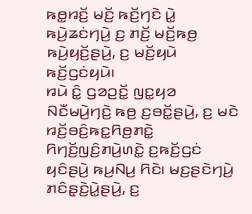ꤒꤥ꤭ꤙꤢꤩ꤬ ꤗꤢꤩ꤬ ꤒꤢꤩ꤬ꤚꤢꤧ ꤣꤧ꤭ ꤒꤣꤧ꤬ꤘꤢꤦꤚꤣꤧ꤬ ꤢ꤬ ꤊꤢꤩ꤬ ꤗꤢꤩ꤬ꤒꤥ꤬ ꤒꤣꤧ꤬ꤟꤢꤩ꤬ꤔꤣꤧ꤬, ꤢ꤬ ꤗꤢꤩ꤬ꤟꤣꤧ ꤒꤢꤩ꤬ꤞꤢꤦꤟꤣꤧ꤯
ꤙꤣꤧ ꤢꤨ꤭ ꤞꤤꤑꤢꤩ꤭ ꤜꤢ꤭ꤟꤤ ꤡꤢꤪꤗꤣꤧ꤬ꤚꤢꤧ꤬ ꤒꤥ꤬ ꤢ꤬ꤋꤢꤩ꤭ꤔꤣꤧ꤬, ꤢ꤬ ꤗꤢꤧ ꤙꤢꤩ꤬ꤋꤢꤨ꤬ꤒꤢ꤭ꤖꤥ꤬ꤊꤢꤧ꤭ ꤖꤚꤢꤩ꤬ꤜꤢꤨ꤬ꤊꤣꤧ꤬ꤛꤢꤧ꤭ ꤢ꤬ꤒꤢꤩ꤬ꤞꤢꤦ ꤟꤢꤨꤔꤣꤧ꤬ ꤒꤣ꤬ꤡꤣ꤬ ꤖꤢꤧ꤯ ꤗꤢ꤬ꤔꤢꤧꤚꤣꤧ꤬ ꤊꤢꤨꤔ꤫ꤢꤧ꤬ꤣꤧ꤭ꤔꤣꤧ꤬, ꤢ꤬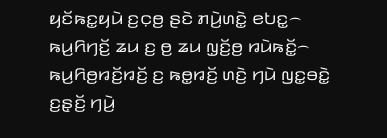ꤟꤢꤩꤒꤢ꤭ꤟꤣꤧ ꤢ꤬ꤍ꤫ꤥ꤬ ꤔꤢꤧ ꤊꤣꤧ꤬ꤛꤢꤧ꤭ ꤕꤝꤢ꤭꤮ ꤒꤣ꤬ꤖꤚꤢꤩ꤬ ꤘꤣ ꤢ꤬ ꤥ꤬ ꤘꤣ ꤜ꤫ꤢꤩ꤬ꤥ꤬ ꤙꤣꤧꤒꤢꤩ꤭꤮ ꤒꤣ꤬ꤖꤥ꤬ꤙꤢꤩ꤬ꤙꤢꤩ꤬ ꤢ꤬ ꤒꤥ꤭ꤙꤢꤩ꤬ ꤛꤢꤧ꤬ ꤚꤣꤧ ꤜꤢ꤭ꤋꤢꤧ꤭ ꤢ꤬ꤔ꤫ꤢꤩ꤬ ꤚꤣꤧ꤬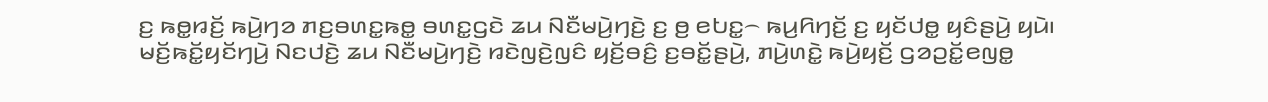ꤢ꤬ ꤒꤥ꤭ꤙꤢꤩ꤬ ꤒꤣꤧ꤬ꤚꤤ ꤊꤢ꤬ꤋꤛꤢ꤭ꤒꤥ꤭ ꤋꤛꤢ꤭ꤞꤢꤧ ꤘꤣ ꤡꤢꤪꤗꤣꤧ꤬ꤚꤢꤧ꤬ ꤢ꤬ ꤥ꤬ ꤕꤝꤢ꤭꤮ ꤒꤣ꤬ꤖꤚꤢꤩ꤬ ꤢ꤬ ꤟꤢꤩꤓꤥ꤭ ꤟꤢꤨꤔꤣꤧ꤬ ꤟꤣꤧ꤯
ꤗꤢꤩ꤬ꤒꤢꤩ꤭ꤟꤢꤩꤚꤣꤧ꤬ ꤡꤢꤓꤢꤧ꤬ ꤘꤣ ꤡꤢꤪꤗꤣꤧ꤬ꤚꤢꤧ꤬ ꤙꤢꤧꤜꤢꤧ꤬ꤜꤢꤨ ꤟꤢꤩ꤬ꤋꤢꤨ꤬ ꤢ꤬ꤋꤢꤩ꤭ꤔꤣꤧ꤬, ꤊꤣꤧ꤬ꤛꤢꤧ꤭ ꤒꤣꤧ꤬ꤟꤢꤩ꤬ ꤞꤤꤑꤢꤩ꤭ꤕꤜꤥ꤭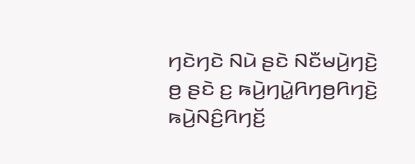ꤚꤢꤧꤚꤢꤧ ꤡꤣꤧ ꤔꤢꤧ ꤡꤢꤪꤗꤣꤧ꤬ꤚꤢꤧ꤬ ꤥ꤬ ꤔꤢꤧ ꤢ꤬ ꤒꤣꤧ꤬ꤚꤣꤧ꤭ꤖꤚꤥ꤬ꤖꤚꤢꤧ꤬ ꤒꤣꤧ꤬ꤡꤢꤨ꤬ꤖꤚꤢꤩ꤬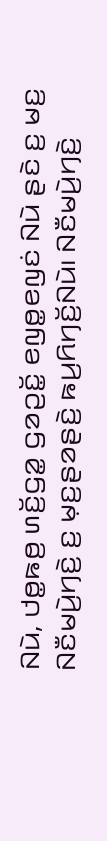ꤡꤣꤧ, ꤓꤥ꤭ꤒꤥ꤬ ꤛꤢꤩ꤬ꤞꤤ꤭ ꤞꤤꤑꤢꤩ꤭ ꤕꤜꤥ꤭ꤕꤜꤢꤦ ꤡꤣꤧ ꤔꤢꤧ ꤢ꤬ ꤗꤢ꤬ ꤡꤢꤪꤗꤣꤧ꤬ꤚꤢꤧ꤬ ꤢ꤬ ꤗ꤫ꤢ꤬ꤔꤤꤔꤢꤧ꤬ ꤒꤣ꤬ꤖꤚꤢꤩ꤬ꤡꤣꤧ꤯ ꤡꤢꤪꤗꤣꤧ꤬ꤚꤢꤧ꤬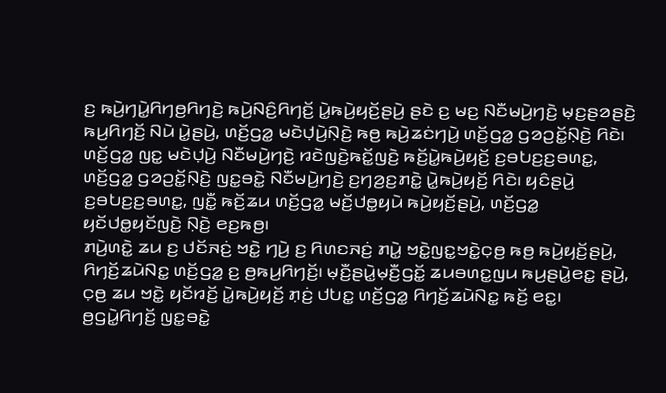ꤢ꤬ ꤒꤣꤧ꤬ꤚꤣꤧ꤭ꤖꤚꤥ꤬ꤖꤚꤢꤧ꤬ ꤒꤣꤧ꤬ꤡꤢꤨ꤬ꤖꤚꤢꤩ꤬ ꤣꤧ꤭ꤒꤣꤧ꤬ꤟꤢꤩ꤬ꤔꤣꤧ꤬ ꤔꤢꤧ ꤢ꤬ ꤗꤢ꤬ ꤡꤢꤪꤗꤣꤧ꤬ꤚꤢꤧ꤬ ꤗ꤫ꤢ꤬ꤔꤤꤔꤢꤧ꤬ ꤒꤣ꤬ꤖꤚꤢꤩ꤬ ꤡꤣꤧ ꤣꤧ꤭ꤔꤣꤧ꤬, ꤛꤢꤩ꤬ꤞꤤ꤭ ꤗꤢꤧꤓ꤫ꤣꤧ꤬ꤡ꤫ꤢꤧ꤬ ꤒꤥ꤬ ꤒꤣꤧ꤬ꤘꤢꤦꤚꤣꤧ꤬ ꤛꤢꤩ꤬ꤞꤤ꤭ ꤞꤤꤑꤢꤩ꤭ꤡ꤫ꤢꤧ꤬ ꤖꤢꤧ꤯ ꤛꤢꤩ꤬ꤞꤤ꤭ ꤜꤢ꤭ ꤗꤢꤧꤓ꤫ꤣꤧ꤬ ꤡꤢꤪꤗꤣꤧ꤬ꤚꤢꤧ꤬ ꤙꤢꤧꤜꤢꤧ꤬ꤒꤢꤩ꤭ꤜꤢꤧ꤬ ꤒꤢꤩ꤬ꤣꤧ꤭ꤒꤣꤧ꤬ꤟꤢꤩ꤬ ꤢ꤬ꤋꤝꤢ꤬ꤢ꤬ꤋꤛꤢ꤭, ꤛꤢꤩ꤬ꤞꤤ꤭ ꤞꤤꤑꤢꤩ꤭ꤡ꤫ꤢꤧ꤬ ꤜꤢ꤭ꤋꤢꤧ꤭ ꤡꤢꤪꤗꤣꤧ꤬ꤚꤢꤧ꤬ ꤢ꤬ꤚꤤ꤬ꤢ꤬ꤊꤢꤧ꤭ ꤣꤧ꤭ꤒꤣꤧ꤬ꤟꤢꤩ꤬ ꤖꤢꤧ꤯ ꤟꤢꤨꤔꤣꤧ꤬ ꤢ꤬ꤋꤝꤢ꤬ꤢ꤬ꤋꤛꤢ꤭, ꤜꤢꤪ꤭ ꤒꤢꤩ꤬ꤘꤣ ꤛꤢꤩ꤬ꤞꤤ꤭ ꤗꤢꤩ꤬ꤓꤥ꤭ꤟꤣꤧ ꤒꤣꤧ꤬ꤟꤢꤩ꤬ꤔꤣꤧ꤬, ꤛꤢꤩ꤬ꤞꤤ꤭ ꤟꤢꤩꤓꤥ꤭ꤟꤢꤩꤜꤢꤧ꤬ ꤡ꤫ꤢꤧ꤬ ꤕꤢ꤬ꤒꤥ꤬꤯
ꤊꤣꤧ꤬ꤛꤢꤧ꤭ ꤘꤣ ꤢ꤬ ꤓꤢꤩꤏꤢꤦ꤬ ꤠꤢꤧ꤭ ꤚꤣꤧ꤬ ꤢ꤬ ꤖꤛꤢꤏꤢꤦ꤬ ꤊꤣꤧ꤭ ꤠꤢꤧ꤭ꤜꤢ꤭ꤠꤢꤧ꤭ꤍ꤫ꤥ꤬ ꤒꤥ꤬ ꤒꤣꤧ꤬ꤟꤢꤩ꤬ꤔꤣꤧ꤬, ꤖꤚꤢꤩ꤬ꤘꤣꤧꤡꤢ꤭ ꤛꤢꤩ꤬ꤞꤤ꤭ ꤢ꤬ ꤥ꤬ꤒꤣ꤬ꤖꤚꤢꤩ꤬꤯ ꤗ꤫ꤢꤪ꤬ꤔꤣꤧ꤭ꤗ꤫ꤢꤪ꤬ꤞꤢꤩ꤭ ꤘꤣꤋꤛꤢ꤭ꤜꤣ ꤒꤣ꤬ꤔꤣꤧ꤭ꤕꤢ꤭ ꤔꤣꤧ꤬, ꤍ꤫ꤥ꤬ ꤘꤣ ꤠꤢꤧ꤭ ꤟꤢꤩꤙꤢꤩ꤬ ꤣꤧ꤭ꤒꤣꤧ꤬ꤟꤢꤩ꤬ ꤊ꤫ꤢꤦ꤬ ꤓꤝꤢ꤭ ꤛꤢꤩ꤬ꤞꤤ꤭ ꤖꤚꤢꤩ꤬ꤘꤣꤧꤡꤢ꤭ ꤒꤢꤩ꤬ ꤕꤢ꤭꤯
ꤥ꤬ꤞꤣꤧ꤭ꤖꤚꤢꤩ꤬ ꤜꤢ꤭ꤋꤢꤧ꤭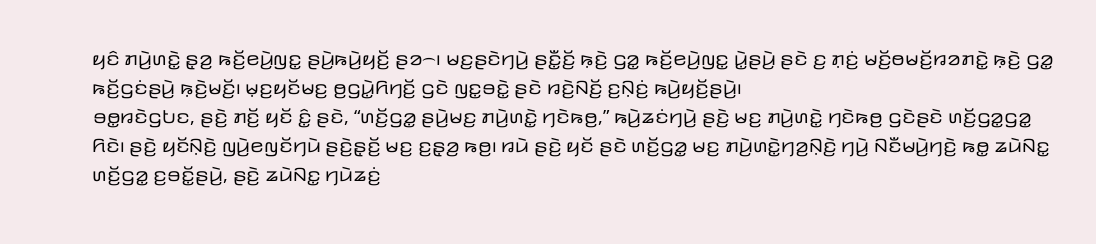ꤟꤢꤨ ꤊꤣꤧ꤬ꤛꤢꤧ꤭ ꤔ꤫ꤤ꤬ ꤒꤢꤩ꤬ꤕꤣꤧ꤬ꤜꤢ꤭ ꤔꤣꤧ꤬ꤒꤣꤧ꤬ꤟꤢꤩ꤬ ꤔꤤ꤮꤯ ꤗꤢ꤬ꤔꤢꤧꤚꤣꤧ꤬ ꤔꤢꤪ꤭ꤢꤩ꤬ ꤒ꤫ꤢꤧ꤬ ꤞꤤ꤭ ꤒꤢꤩ꤬ꤕꤣꤧ꤬ꤜꤢ꤭ ꤣꤧ꤭ꤔꤣꤧ꤬ ꤔꤢꤧ ꤢ꤬ ꤊ꤫ꤢꤦ꤬ ꤗꤢꤩ꤬ꤥꤗꤢꤩ꤬ꤙꤤꤊꤢꤧ꤭ ꤒ꤫ꤢꤧ꤬ ꤞꤤ꤭ ꤒꤢꤩ꤬ꤞꤢꤦꤔꤣꤧ꤬ ꤒ꤫ꤢꤧ꤬ꤗꤢꤩ꤬꤯ ꤗ꤫ꤢ꤬ꤟꤢꤩꤗꤢ꤬ ꤥ꤬ꤞꤣꤧ꤭ꤖꤚꤢꤩ꤬ ꤞꤢꤧ ꤜꤢ꤭ꤋꤢꤧ꤭ ꤔꤢꤧ ꤙꤢꤧ꤬ꤡꤢꤩ꤬ ꤢ꤬ꤡ꤫ꤢꤦ꤬ ꤒꤣꤧ꤬ꤟꤢꤩ꤬ꤔꤣꤧ꤬꤯
ꤋꤥ꤭ꤙꤢꤧꤞꤝꤢ, ꤔꤢꤧ꤬ ꤊꤢꤩ꤬ ꤟꤢꤩ ꤢꤨ꤭ ꤔꤢꤧ, “ꤛꤢꤩ꤬ꤞꤤ꤭ ꤔꤣꤧ꤬ꤗꤢ꤬ ꤊꤣꤧ꤬ꤛꤢꤧ꤭ ꤚꤢꤧꤒꤥ꤬,” ꤒꤣꤧ꤬ꤘꤢꤦꤚꤣꤧ꤬ ꤔꤢꤧ꤬ ꤗꤢ꤬ ꤊꤣꤧ꤬ꤛꤢꤧ꤭ ꤚꤢꤧꤒꤥ꤬ ꤞꤢꤧꤔꤢꤧ ꤛꤢꤩ꤬ꤞꤤ꤭ꤞꤤ꤭ ꤖꤢꤧ꤯ ꤔꤢꤧ꤬ ꤟꤢꤩꤡ꤫ꤢꤧ꤬ ꤜꤣꤧ꤬ꤕꤜꤢꤩꤚꤣꤧ ꤔꤢꤧ꤬ꤔ꤫ꤢꤩ꤬ ꤗꤢ꤬ ꤢ꤬ꤔ꤫ꤤ꤬ ꤒꤥ꤬꤯ ꤙꤣꤧ ꤔꤢꤧ꤬ ꤟꤢꤩ ꤔꤢꤧ ꤛꤢꤩ꤬ꤞꤤ꤭ ꤗꤢ꤬ ꤊꤣꤧ꤬ꤛꤢꤧ꤭ꤚꤤ꤬ꤡ꤫ꤢꤧ꤬ ꤚꤣꤧ꤬ ꤡꤢꤪꤗꤣꤧ꤬ꤚꤢꤧ꤬ ꤒꤥ꤭ ꤘꤣꤧꤡꤢ꤭ ꤛꤢꤩ꤬ꤞꤤ꤭ ꤢ꤬ꤋꤢꤩ꤭ꤔꤣꤧ꤬, ꤔꤢꤧ꤬ ꤘꤣꤧꤡꤢ꤭ ꤚꤣꤧꤘꤢꤦ꤬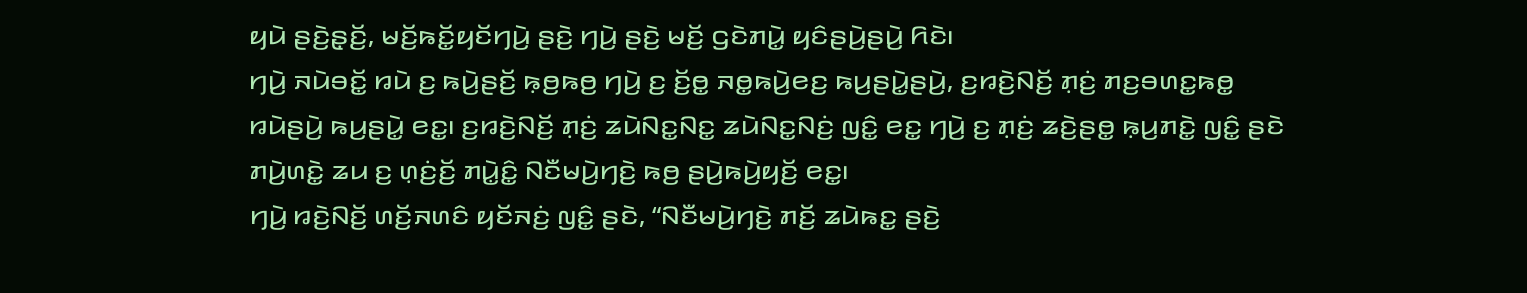ꤟꤣꤧ ꤔꤢꤧ꤬ꤔ꤫ꤢꤩ꤬, ꤗꤢꤩ꤬ꤒꤢꤩ꤭ꤟꤢꤩꤚꤣꤧ꤬ ꤔꤢꤧ꤬ ꤚꤣꤧ꤬ ꤔꤢꤧ꤬ ꤗꤢꤩ꤬ ꤞꤢꤧꤊꤣꤧ꤭ ꤟꤢꤨꤔꤣꤧ꤬ꤔꤣꤧ꤬ ꤖꤢꤧ꤯
ꤚꤣꤧ꤬ ꤏꤣꤧꤋꤢꤩ꤭ ꤙꤣꤧ ꤢ꤬ ꤒꤣꤧ꤬ꤔꤢꤩ꤬ ꤒ꤫ꤥ꤬ꤒꤥ꤬ ꤚꤣꤧ꤬ ꤢ꤬ ꤢꤩ꤬ꤥ꤭ ꤏꤥ꤭ꤒꤣꤧ꤬ꤕꤢ꤬ ꤒꤣ꤬ꤔꤣꤧ꤭ꤔꤣꤧ꤬, ꤢ꤬ꤙꤢꤧ꤬ꤡꤢꤩ꤬ ꤊ꤫ꤢꤦ꤬ ꤊꤢ꤬ꤋꤛꤢ꤭ꤒꤥ꤭ ꤙꤣꤧꤔꤣꤧ꤬ ꤒꤣ꤬ꤔꤣꤧ꤭ ꤕꤢ꤭꤯ ꤢ꤬ꤙꤢꤧ꤬ꤡꤢꤩ꤬ ꤊ꤫ꤢꤦ꤬ ꤘꤣꤧꤡꤢ꤭ꤡꤢ꤭ ꤘꤣꤧꤡꤢ꤭ꤡꤢꤦ꤬ ꤜꤢꤨ꤭ ꤕꤢ꤭ ꤚꤣꤧ꤬ ꤢ꤬ ꤊ꤫ꤢꤦ꤬ ꤘꤢꤧ꤬ꤔꤥ꤭ ꤒ꤫ꤣ꤬ꤊꤢꤧ꤭ ꤜꤢꤨ꤭ ꤔꤢꤧ ꤊꤣꤧ꤬ꤛꤢꤧ꤭ ꤘꤣ ꤢ꤬ ꤛ꤫ꤢꤦ꤬ꤢꤩ꤬ ꤊꤣꤧ꤭ꤢꤨ꤭ ꤡꤢꤪꤗꤣꤧ꤬ꤚꤢꤧ꤬ ꤒꤥ꤬ ꤔꤣꤧ꤬ꤒꤣꤧ꤬ꤟꤢꤩ꤬ ꤕꤢ꤭꤯
ꤚꤣꤧ꤬ ꤙꤢꤧ꤬ꤡꤢꤩ꤬ ꤛꤢꤩ꤬ꤏꤛꤢꤨ ꤟꤢꤩꤏꤢꤦ꤬ ꤜꤢꤨ꤭ ꤔꤢꤧ, “ꤡꤢꤪꤗꤣꤧ꤬ꤚꤢꤧ꤬ ꤊꤢꤩ꤬ ꤘꤣꤧꤒꤢ꤭ ꤔꤢꤧ꤬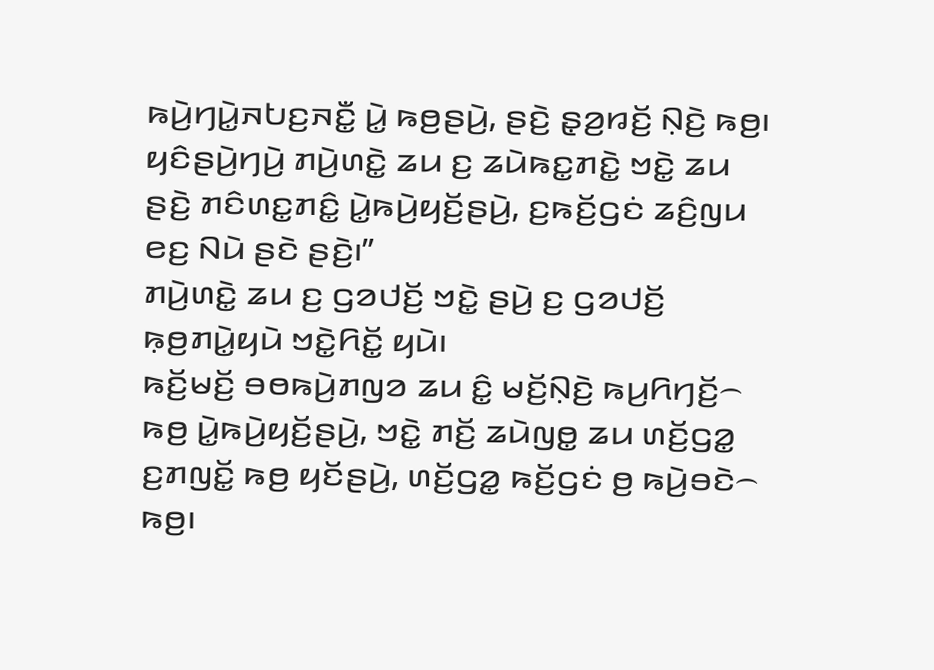ꤒꤣꤧ꤬ꤚꤣꤧ꤭ꤏꤝꤢ꤬ꤏꤢꤪ꤭ ꤣꤧ꤭ ꤒꤥ꤬ꤔꤣꤧ꤬, ꤔꤢꤧ꤬ ꤔ꤫ꤤ꤬ꤙꤢꤩ꤬ ꤡ꤫ꤢꤧ꤬ ꤒꤥ꤬꤯ ꤟꤢꤨꤔꤣꤧ꤬ꤚꤣꤧ꤬ ꤊꤣꤧ꤬ꤛꤢꤧ꤭ ꤘꤣ ꤢ꤬ ꤘꤣꤧꤒꤢ꤭ꤊꤢꤧ꤭ ꤠꤢꤧ꤭ ꤘꤣ ꤔꤢꤧ꤬ ꤊꤢꤨꤛꤢ꤭ꤊꤢꤨ꤭ ꤣꤧ꤭ꤒꤣꤧ꤬ꤟꤢꤩ꤬ꤔꤣꤧ꤬, ꤢ꤬ꤒꤢꤩ꤬ꤞꤢꤦ ꤘꤢꤨ꤬ꤜꤣ ꤕꤢ꤬ ꤡꤣꤧ ꤔꤢꤧ ꤔꤢꤧ꤬꤯”
ꤊꤣꤧ꤬ꤛꤢꤧ꤭ ꤘꤣ ꤢ꤬ ꤞꤤꤓꤢꤩ꤬ ꤠꤢꤧ꤭ ꤔꤣꤧ꤬ ꤢ꤬ ꤞꤤꤓꤢꤩ꤬ ꤒ꤫ꤥ꤬ꤊꤣꤧ꤭ꤟꤣꤧ ꤠꤢꤧ꤭ꤖꤢꤩ꤭ ꤟꤣꤧ꤯
ꤒꤢꤩ꤬ꤗꤢꤩ꤬ ꤋꤥꤒꤣꤧ꤬ꤊꤜꤤ ꤘꤣ ꤢꤨ꤭ ꤗꤢꤩ꤬ꤡ꤫ꤢꤧ꤬ ꤒꤣ꤬ꤖꤚꤢꤩ꤬꤮ ꤒꤥ꤬ ꤣꤧ꤭ꤒꤣꤧ꤬ꤟꤢꤩ꤬ꤔꤣꤧ꤬, ꤠꤢꤧ꤭ ꤊꤢꤩ꤬ ꤘꤣꤧꤜꤥ꤭ ꤘꤣ ꤛꤢꤩ꤬ꤞꤤ꤭ ꤢ꤬ꤊꤜꤢꤩ꤭ ꤒꤥ꤬ ꤟꤢꤩꤔꤣꤧ꤬, ꤛꤢꤩ꤬ꤞꤤ꤭ ꤒꤢꤩ꤬ꤞꤢꤦ ꤥ꤬ ꤒꤣꤧ꤬ꤋꤢꤧ꤮ ꤒꤥ꤬꤯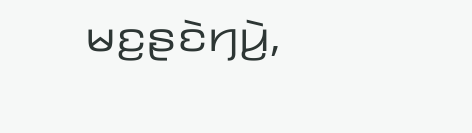ꤗꤢ꤬ꤔꤢꤧꤚꤣꤧ꤬,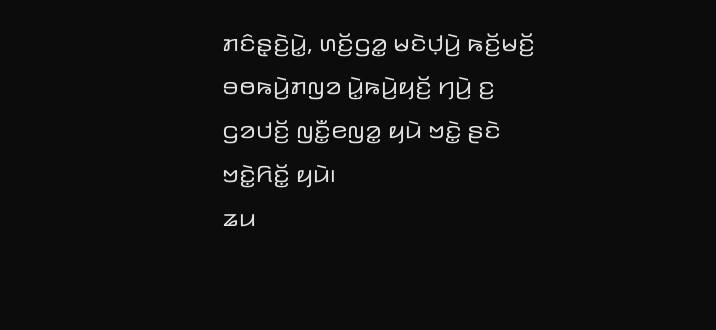ꤊꤢꤨꤔ꤫ꤢꤧ꤬ꤣꤧ꤭, ꤛꤢꤩ꤬ꤞꤤ꤭ ꤗꤢꤧꤓ꤫ꤣꤧ꤬ ꤒꤢꤩ꤬ꤗꤢꤩ꤬ ꤋꤥꤒꤣꤧ꤬ꤊꤜꤤ ꤣꤧ꤭ꤒꤣꤧ꤬ꤟꤢꤩ꤬ ꤚꤣꤧ꤬ ꤢ꤬ ꤞꤤꤓꤢꤩ꤬ ꤜꤢꤪ꤭ꤕꤜꤤ꤭ ꤟꤣꤧ ꤠꤢꤧ꤭ ꤔꤢꤧ ꤠꤢꤧ꤭ꤖꤢꤩ꤭ ꤟꤣꤧ꤯
ꤘꤣ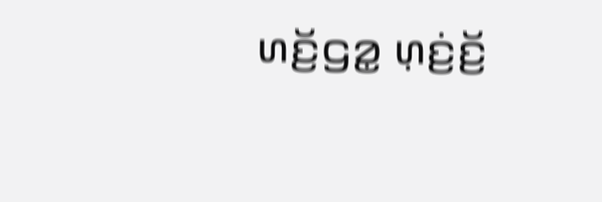ꤛꤢꤩ꤬ꤞꤤ꤭ ꤛ꤫ꤢꤦ꤬ꤢꤩ꤬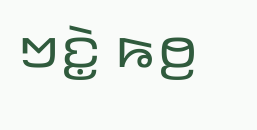ꤠꤢꤧ꤭ ꤒꤥ꤬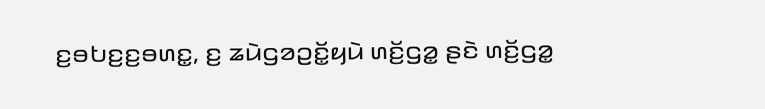ꤢ꤬ꤋꤝꤢ꤬ꤢ꤬ꤋꤛꤢ꤭, ꤢ꤬ ꤘꤣꤧꤞꤤꤑꤢꤩ꤭ꤟꤣꤧ ꤛꤢꤩ꤬ꤞꤤ꤭ ꤔꤢꤧ ꤛꤢꤩ꤬ꤞꤤ꤭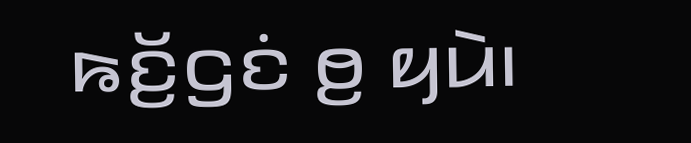ꤒꤢꤩ꤬ꤞꤢꤦ ꤥ꤬ ꤟꤣꤧ꤯